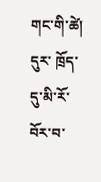གང་གི་ཚེ། དུར་ ཁྲོད་དུ་མི་རོ་བོར་བ་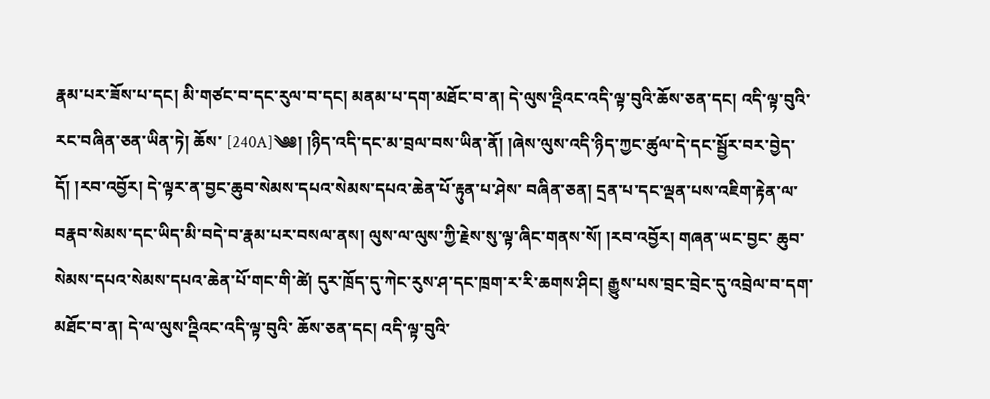རྣམ་པར་ཟོས་པ་དང། མི་གཙང་བ་དང་རུལ་བ་དང། མནམ་པ་དག་མཐོང་བ་ན། དེ་ལུས་འྡིའང་འདི་ལྟ་བུའི་ཆོས་ཅན་དང། འདི་ལྟ་བུའི་རང་བཞིན་ཅན་ཡིན་ཏེ། ཆོས་ [240A]༄༅། །ཉིད་འདི་དང་མ་བྲལ་བས་ཡིན་ནོ། །ཞེས་ལུས་འདི་ཉིད་ཀྱང་ཚུལ་དེ་དང་སྦྱོར་བར་བྱེད་དོ། །རབ་འབྱོར། དེ་ལྟར་ན་བྱང་ཆུབ་སེམས་དཔའ་སེམས་དཔའ་ཆེན་པོ་རྟུན་པ་ཤེས་ བཞིན་ཅན། དྲན་པ་དང་ལྡན་པས་འཇིག་རྟེན་ལ་བརྣབ་སེམས་དང་ཡིད་མི་བདེ་བ་རྣམ་པར་བསལ་ནས། ལུས་ལ་ལུས་ཀྱི་རྗེས་སུ་ལྟ་ཞིང་གནས་སོ། །རབ་འབྱོར། གཞན་ཡང་བྱང་ ཆུབ་སེམས་དཔའ་སེམས་དཔའ་ཆེན་པོ་གང་གི་ཚེ། དུར་ཁྲོད་དུ་ཀེང་རུས་ཤ་དང་ཁྲག་ར་རི་ཆགས་ཤིང། རྒྱུས་པས་བྲང་བྲེང་དུ་འབྲེལ་བ་དག་མཐོང་བ་ན། དེ་ལ་ལུས་འྡིའང་འདི་ལྟ་བུའི་ ཆོས་ཅན་དང། འདི་ལྟ་བུའི་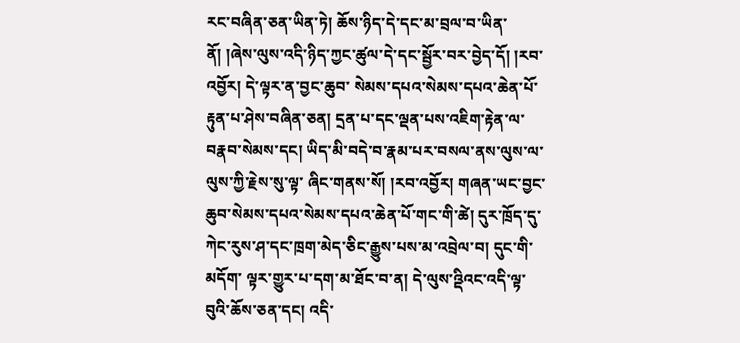རང་བཞིན་ཅན་ཡིན་ཏེ། ཆོས་ཉིད་དེ་དང་མ་བྲལ་བ་ཡིན་ནོ། །ཞེས་ལུས་འདི་ཉིད་ཀྱང་ཚུལ་དེ་དང་སྦྱོར་བར་བྱེད་དོ། །རབ་འབྱོར། དེ་ལྟར་ན་བྱང་ཆུབ་ སེམས་དཔའ་སེམས་དཔའ་ཆེན་པོ་རྟུན་པ་ཤེས་བཞིན་ཅན། དྲན་པ་དང་ལྡན་པས་འཇིག་རྟེན་ལ་བརྣབ་སེམས་དང། ཡིད་མི་བདེ་བ་རྣམ་པར་བསལ་ནས་ལུས་ལ་ལུས་ཀྱི་རྗེས་སུ་ལྟ་ ཞིང་གནས་སོ། །རབ་འབྱོར། གཞན་ཡང་བྱང་ཆུབ་སེམས་དཔའ་སེམས་དཔའ་ཆེན་པོ་གང་གི་ཚེ། དུར་ཁྲོད་དུ་ཀེང་རུས་ཤ་དང་ཁྲག་མེད་ཅིང་རྒྱུས་པས་མ་འབྲེལ་བ། དུང་གི་མདོག་ ལྟར་གྱུར་པ་དག་མ་ཐོང་བ་ན། དེ་ལུས་འྡིའང་འདི་ལྟ་བུའི་ཆོས་ཅན་དང། འདི་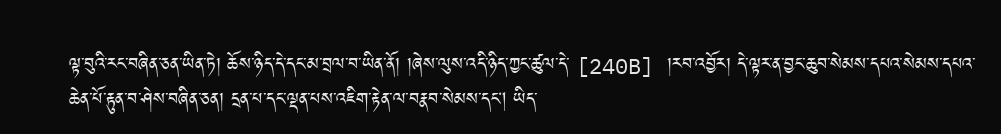ལྟ་བུའི་རང་བཞིན་ཅན་ཡིན་ཏེ། ཆོས་ཉིད་དེ་དང་མ་བྲལ་བ་ཡིན་ནོ། །ཞེས་ལུས་འདི་ཉིད་ཀྱང་ཚུལ་དེ་ [240B] །རབ་འབྱོར། དེ་ལྟར་ན་བྱང་ཆུབ་སེམས་དཔའ་སེམས་དཔའ་ཆེན་པོ་རྟུན་བ་ཤེས་བཞིན་ཅན། དྲན་པ་དང་ལྡན་པས་འཇིག་རྟེན་ལ་བརྣབ་སེམས་དང། ཡིད་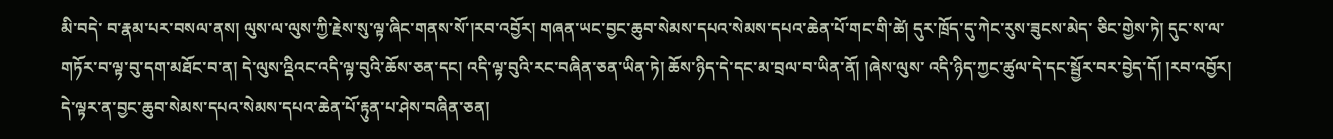མི་བདེ་ བ་རྣམ་པར་བསལ་ནས། ལུས་ལ་ལུས་ཀྱི་རྗེས་སུ་ལྟ་ཞིང་གནས་སོ་།རབ་འབྱོར། གཞན་ཡང་བྱང་ཆུབ་སེམས་དཔའ་སེམས་དཔའ་ཆེན་པོ་གང་གི་ཚེ། དུར་ཁྲོད་དུ་ཀེང་རུས་ཟུངས་མེད་ ཅིང་གྱེས་ཏེ། དུང་ས་ལ་གཏོར་བ་ལྟ་བུ་དག་མཐོང་བ་ན། དེ་ལུས་འྡིའང་འདི་ལྟ་བུའི་ཆོས་ཅན་དང། འདི་ལྟ་བུའི་རང་བཞིན་ཅན་ཡིན་ཏེ། ཆོས་ཉིད་དེ་དང་མ་བྲལ་བ་ཡིན་ནོ། །ཞེས་ལུས་ འདི་ཉིད་ཀྱང་ཚུལ་དེ་དང་སྦྱོར་བར་བྱེད་དོ། །རབ་འབྱོར། དེ་ལྟར་ན་བྱང་ཆུབ་སེམས་དཔའ་སེམས་དཔའ་ཆེན་པོ་རྟུན་པ་ཤེས་བཞིན་ཅན།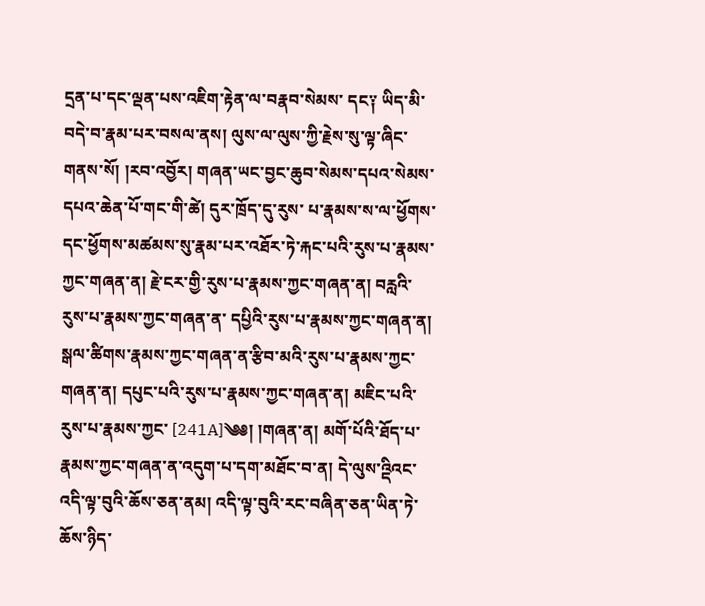དྲན་པ་དང་ལྡན་པས་འཇིག་རྟེན་ལ་བརྣབ་སེམས་ དང༑ ཡིད་མི་བདེ་བ་རྣམ་པར་བསལ་ནས། ལུས་ལ་ལུས་ཀྱི་རྗེས་སུ་ལྟ་ཞིང་གནས་སོ། །རབ་འབྱོར། གཞན་ཡང་བྱང་ཆུབ་སེམས་དཔའ་སེམས་དཔའ་ཆེན་པོ་གང་གི་ཚེ། དུར་ཁྲོད་དུ་རུས་ པ་རྣམས་ས་ལ་ཕྱོགས་དང་ཕྱོགས་མཚམས་སུ་རྣམ་པར་འཐོར་ཏེ་རྐང་པའི་རུས་པ་རྣམས་ཀྱང་གཞན་ན། རྗེ་ངར་གྱི་རུས་པ་རྣམས་ཀྱང་གཞན་ན། བརླའི་རུས་པ་རྣམས་ཀྱང་གཞན་ན་ དཔྱིའི་རུས་པ་རྣམས་ཀྱང་གཞན་ན། སྒལ་ཚིགས་རྣམས་ཀྱང་གཞན་ན་རྩིབ་མའི་རུས་པ་རྣམས་ཀྱང་གཞན་ན། དཔུང་པའི་རུས་པ་རྣམས་ཀྱང་གཞན་ན། མཇིང་པའི་རུས་པ་རྣམས་ཀྱང་ [241A]༄༅། །གཞན་ན། མགོ་པོའི་ཐོད་པ་རྣམས་ཀྱང་གཞན་ན་འདུག་པ་དག་མཐོང་བ་ན། དེ་ལུས་འྡིའང་འདི་ལྟ་བུའི་ཆོས་ཅན་ནམ། འདི་ལྟ་བུའི་རང་བཞིན་ཅན་ཡིན་ཏེ་ ཆོས་ཉིད་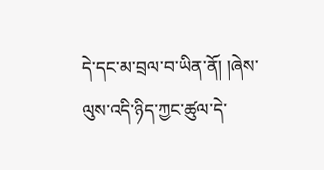དེ་དང་མ་བྲལ་བ་ཡིན་ནོ། །ཞེས་ལུས་འདི་ཉིད་ཀྱང་ཚུལ་དེ་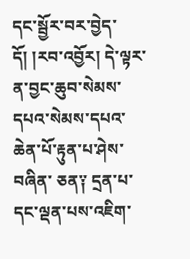དང་སྦྱོར་བར་བྱེད་དོ། །རབ་འབྱོར། དེ་ལྟར་ན་བྱང་ཆུབ་སེམས་དཔའ་སེམས་དཔའ་ཆེན་པོ་རྟུན་པ་ཤེས་བཞིན་ ཅན༑ དྲན་པ་དང་ལྡན་པས་འཇིག་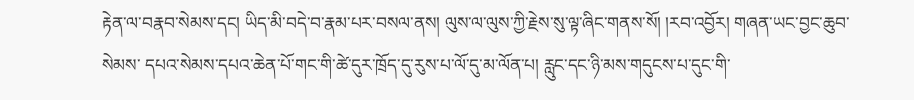རྟེན་ལ་བརྣབ་སེམས་དང། ཡིད་མི་བདེ་བ་རྣམ་པར་བསལ་ནས། ལུས་ལ་ལུས་ཀྱི་རྗེས་སུ་ལྟ་ཞིང་གནས་སོ། །རབ་འབྱོར། གཞན་ཡང་བྱང་ཆུབ་སེམས་ དཔའ་སེམས་དཔའ་ཆེན་པོ་གང་གི་ཚེ་དུར་ཁྲོད་དུ་རུས་པ་ལོ་དུ་མ་ལོན་པ། རླུང་དང་ཉི་མས་གདུངས་པ་དུང་གི་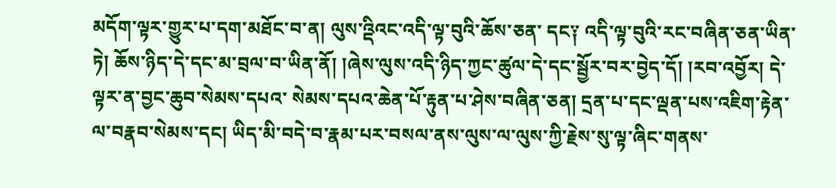མདོག་ལྟར་གྱུར་པ་དག་མཐོང་བ་ན། ལུས་འྡིའང་འདི་ལྟ་བུའི་ཆོས་ཅན་ དང༑ འདི་ལྟ་བུའི་རང་བཞིན་ཅན་ཡིན་ཏེ། ཆོས་ཉིད་དེ་དང་མ་བྲལ་བ་ཡིན་ནོ། །ཞེས་ལུས་འདི་ཉིད་ཀྱང་ཚུལ་དེ་དང་སྦྱོར་བར་བྱེད་དོ། །རབ་འབྱོར། དེ་ལྟར་ན་བྱང་ཆུབ་སེམས་དཔའ་ སེམས་དཔའ་ཆེན་པོ་རྟུན་པ་ཤེས་བཞིན་ཅན། དྲན་པ་དང་ལྡན་པས་འཇིག་རྟེན་ལ་བརྣབ་སེམས་དང། ཡིད་མི་བདེ་བ་རྣམ་པར་བསལ་ནས་ལུས་ལ་ལུས་ཀྱི་རྗེས་སུ་ལྟ་ཞིང་གནས་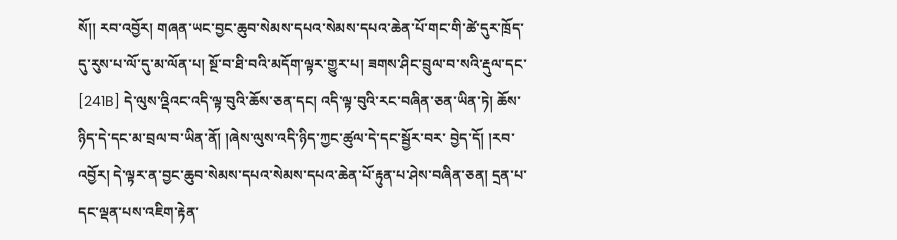སོ།། རབ་འབྱོར། གཞན་ཡང་བྱང་ཆུབ་སེམས་དཔའ་སེམས་དཔའ་ཆེན་པོ་གང་གི་ཚེ་དུར་ཁྲོད་དུ་རུས་པ་ལོ་དུ་མ་ལོན་པ། སྔོ་བ་ཐི་བའི་མདོག་ལྟར་གྱུར་པ། ཟགས་ཤིང་བྲུལ་བ་སའི་རྡུལ་དང་ [241B] དེ་ལུས་འྡིའང་འདི་ལྟ་བུའི་ཆོས་ཅན་དང། འདི་ལྟ་བུའི་རང་བཞིན་ཅན་ཡིན་ཏེ། ཆོས་ཉིད་དེ་དང་མ་བྲལ་བ་ཡིན་ནོ། །ཞེས་ལུས་འདི་ཉིད་ཀྱང་ཚུལ་དེ་དང་སྦྱོར་བར་ བྱེད་དོ། །རབ་འབྱོར། དེ་ལྟར་ན་བྱང་ཆུབ་སེམས་དཔའ་སེམས་དཔའ་ཆེན་པོ་རྟུན་པ་ཤེས་བཞིན་ཅན། དྲན་པ་དང་ལྡན་པས་འཇིག་རྟེན་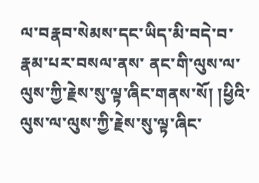ལ་བརྣབ་སེམས་དང་ཡིད་མི་བདེ་བ་རྣམ་པར་བསལ་ནས་ ནང་གི་ལུས་ལ་ལུས་ཀྱི་རྗེས་སུ་ལྟ་ཞིང་གནས་སོ། །ཕྱིའི་ལུས་ལ་ལུས་ཀྱི་རྗེས་སུ་ལྟ་ཞིང་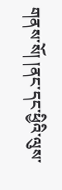གནས་སོ། །ནང་དང་ཕྱིའི་ལུས་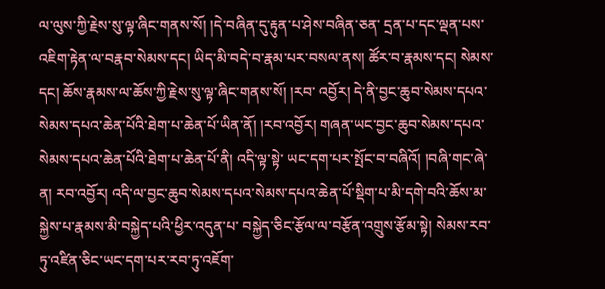ལ་ལུས་ཀྱི་རྗེས་སུ་ལྟ་ཞིང་གནས་སོ། །དེ་བཞིན་དུ་རྟུན་པ་ཤེས་བཞིན་ཅན་ དྲན་པ་དང་ལྡན་པས་འཇིག་རྟེན་ལ་བརྣབ་སེམས་དང། ཡིད་མི་བདེ་བ་རྣམ་པར་བསལ་ནས། ཚོར་བ་རྣམས་དང། སེམས་དང། ཆོས་རྣམས་ལ་ཆོས་ཀྱི་རྗེས་སུ་ལྟ་ཞིང་གནས་སོ། །རབ་ འབྱོར། དེ་ནི་བྱང་ཆུབ་སེམས་དཔའ་སེམས་དཔའ་ཆེན་པོའི་ཐེག་པ་ཆེན་པོ་ཡིན་ནོ། །རབ་འབྱོར། གཞན་ཡང་བྱང་ཆུབ་སེམས་དཔའ་སེམས་དཔའ་ཆེན་པོའི་ཐེག་པ་ཆེན་པོ་ནི། འདི་ལྟ་སྟེ་ ཡང་དག་པར་སྤོང་བ་བཞིའོ། །བཞི་གང་ཞེ་ན། རབ་འབྱོར། འདི་ལ་བྱང་ཆུབ་སེམས་དཔའ་སེམས་དཔའ་ཆེན་པོ་སྡིག་པ་མི་དགེ་བའི་ཆོས་མ་སྐྱེས་པ་རྣམས་མི་བསྐྱེད་པའི་ཕྱིར་འདུན་པ་ བསྐྱེད་ཅིང་རྩོལ་ལ་བརྩོན་འགྲུས་རྩོམ་སྟེ། སེམས་རབ་ཏུ་འཛིན་ཅིང་ཡང་དག་པར་རབ་ཏུ་འཇོག་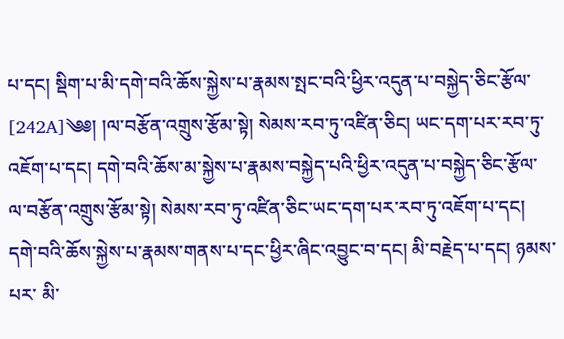པ་དང། སྡིག་པ་མི་དགེ་བའི་ཆོས་སྐྱེས་པ་རྣམས་སྤང་བའི་ཕྱིར་འདུན་པ་བསྐྱེད་ཅིང་རྩོལ་ [242A]༄༅། །ལ་བརྩོན་འགྲུས་རྩོམ་སྟེ། སེམས་རབ་ཏུ་འཛིན་ཅིང། ཡང་དག་པར་རབ་ཏུ་འཇོག་པ་དང། དགེ་བའི་ཆོས་མ་སྐྱེས་པ་རྣམས་བསྐྱེད་པའི་ཕྱིར་འདུན་པ་བསྐྱེད་ཅིང་རྩོལ་ ལ་བརྩོན་འགྲུས་རྩོམ་སྟེ། སེམས་རབ་ཏུ་འཛིན་ཅིང་ཡང་དག་པར་རབ་ཏུ་འཇོག་པ་དང། དགེ་བའི་ཆོས་སྐྱེས་པ་རྣམས་གནས་པ་དང་ཕྱིར་ཞིང་འབྱུང་བ་དང། མི་བརྗེད་པ་དང། ཉམས་པར་ མི་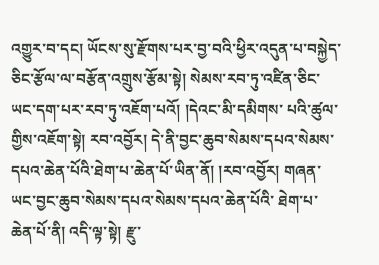འགྱུར་བ་དང། ཡོངས་སུ་རྫོགས་པར་བྱ་བའི་ཕྱིར་འདུན་པ་བསྐྱེད་ཅིང་རྩོལ་ལ་བརྩོན་འགྲུས་རྩོམ་སྟེ། སེམས་རབ་ཏུ་འཛིན་ཅིང་ཡང་དག་པར་རབ་ཏུ་འཇོག་པའོ། །དེའང་མི་དམིགས་ པའི་ཚུལ་གྱིས་འཇོག་སྟེ། རབ་འབྱོར། དེ་ནི་བྱང་ཆུབ་སེམས་དཔའ་སེམས་དཔའ་ཆེན་པོའི་ཐེག་པ་ཆེན་པོ་ཡིན་ནོ། །རབ་འབྱོར། གཞན་ཡང་བྱང་ཆུབ་སེམས་དཔའ་སེམས་དཔའ་ཆེན་པོའི་ ཐེག་པ་ཆེན་པོ་ནི། འདི་ལྟ་སྟེ། རྫུ་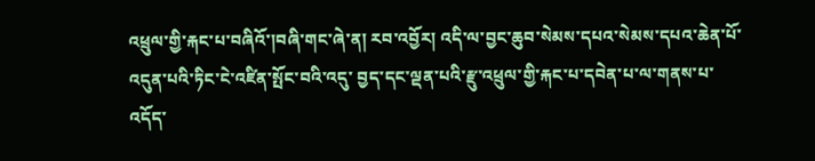འཕྲུལ་གྱི་རྐང་པ་བཞིའོ་།བཞི་གང་ཞེ་ན། རབ་འབྱོར། འདི་ལ་བྱང་ཆུབ་སེམས་དཔའ་སེམས་དཔའ་ཆེན་པོ་འདུན་པའི་ཏིང་ངེ་འཛིན་སྤོང་བའི་འདུ་ བྱད་དང་ལྡན་པའི་རྫུ་འཕྲུལ་གྱི་རྐང་པ་དབེན་པ་ལ་གནས་པ་འདོད་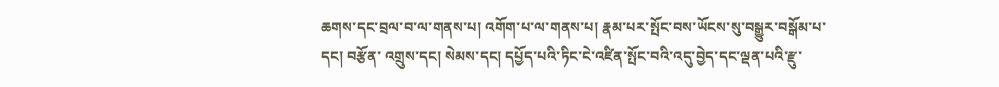ཆགས་དང་བྲལ་བ་ལ་གནས་པ། འགོག་པ་ལ་གནས་པ། རྣམ་པར་སྤོང་བས་ཡོངས་སུ་བསྒྱུར་བསྒོམ་པ་དང། བརྩོན་ འགྲུས་དང། སེམས་དང། དཔྱོད་པའི་ཏིང་ངེ་འཛིན་སྤོང་བའི་འདུ་བྱེད་དང་ལྡན་པའི་རྫུ་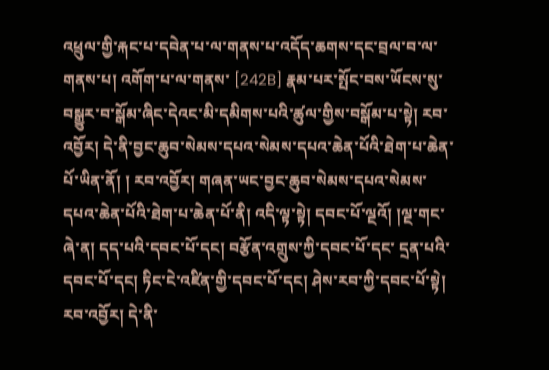འཕྲུལ་གྱི་རྐང་པ་དབེན་པ་ལ་གནས་པ་འདོད་ཆགས་དང་བྲལ་བ་ལ་གནས་པ། འགོག་པ་ལ་གནས་ [242B] རྣམ་པར་སྤོང་བས་ཡོངས་སུ་བསྒྱུར་བ་སྒོམ་ཞིང་དེའང་མི་དམིགས་པའི་ཚུལ་གྱིས་བསྒོམ་པ་སྟེ། རབ་འབྱོར། དེ་ནི་བྱང་ཆུབ་སེམས་དཔའ་སེམས་དཔའ་ཆེན་པོའི་ཐེག་པ་ཆེན་པོ་ཡིན་ནོ། ། རབ་འབྱོར། གཞན་ཡང་བྱང་ཆུབ་སེམས་དཔའ་སེམས་དཔའ་ཆེན་པོའི་ཐེག་པ་ཆེན་པོ་ནི། འདི་ལྟ་སྟེ། དབང་པོ་ལྔའོ། །ལྔ་གང་ཞེ་ན། དད་པའི་དབང་པོ་དང། བརྩོན་འགྲུས་ཀྱི་དབང་པོ་དང་ དྲན་པའི་དབང་པོ་དང། ཏིང་ངེ་འཛིན་གྱི་དབང་པོ་དང། ཤེས་རབ་ཀྱི་དབང་པོ་སྟེ། རབ་འབྱོར། དེ་ནི་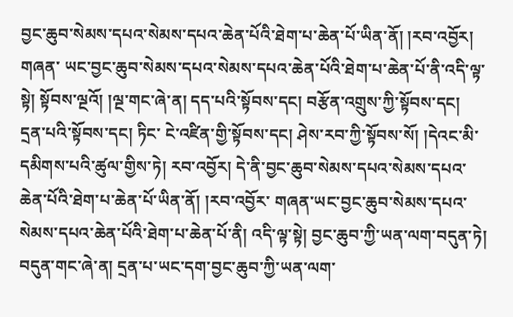བྱང་ཆུབ་སེམས་དཔའ་སེམས་དཔའ་ཆེན་པོའི་ཐེག་པ་ཆེན་པོ་ཡིན་ནོ། །རབ་འབྱོར། གཞན་ ཡང་བྱང་ཆུབ་སེམས་དཔའ་སེམས་དཔའ་ཆེན་པོའི་ཐེག་པ་ཆེན་པོ་ནི་འདི་ལྟ་སྟེ། སྟོབས་ལྔའོ། །ལྔ་གང་ཞེ་ན། དད་པའི་སྟོབས་དང། བརྩོན་འགྲུས་ཀྱི་སྟོབས་དང། དྲན་པའི་སྟོབས་དང། ཏིང་ ངེ་འཛིན་གྱི་སྟོབས་དང། ཤེས་རབ་ཀྱི་སྟོབས་སོ། །དེའང་མི་དམིགས་པའི་ཚུལ་གྱིས་ཏེ། རབ་འབྱོར། དེ་ནི་བྱང་ཆུབ་སེམས་དཔའ་སེམས་དཔའ་ཆེན་པོའི་ཐེག་པ་ཆེན་པོ་ཡིན་ནོ། །རབ་འབྱོར་ གཞན་ཡང་བྱང་ཆུབ་སེམས་དཔའ་སེམས་དཔའ་ཆེན་པོའི་ཐེག་པ་ཆེན་པོ་ནི། འདི་ལྟ་སྟེ། བྱང་ཆུབ་ཀྱི་ཡན་ལག་བདུན་ཏེ། བདུན་གང་ཞེ་ན། དྲན་པ་ཡང་དག་བྱང་ཆུབ་ཀྱི་ཡན་ལག་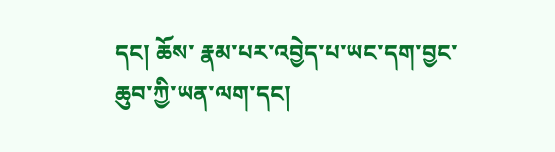དང། ཆོས་ རྣམ་པར་འབྱེད་པ་ཡང་དག་བྱང་ཆུབ་ཀྱི་ཡན་ལག་དང།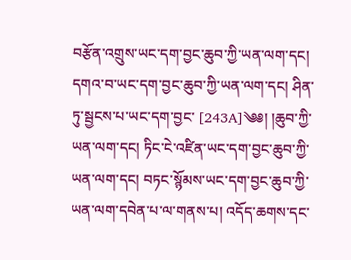བརྩོན་འགྲུས་ཡང་དག་བྱང་ཆུབ་ཀྱི་ཡན་ལག་དང། དགའ་བ་ཡང་དག་བྱང་ཆུབ་ཀྱི་ཡན་ལག་དང། ཤིན་ཏུ་སྦྱངས་པ་ཡང་དག་བྱང་ [243A]༄༅། །ཆུབ་ཀྱི་ཡན་ལག་དང། ཏིང་ངེ་འཛིན་ཡང་དག་བྱང་ཆུབ་ཀྱི་ཡན་ལག་དང། བཏང་སྙོམས་ཡང་དག་བྱང་ཆུབ་ཀྱི་ཡན་ལག་དབེན་པ་ལ་གནས་པ། འདོད་ཆགས་དང་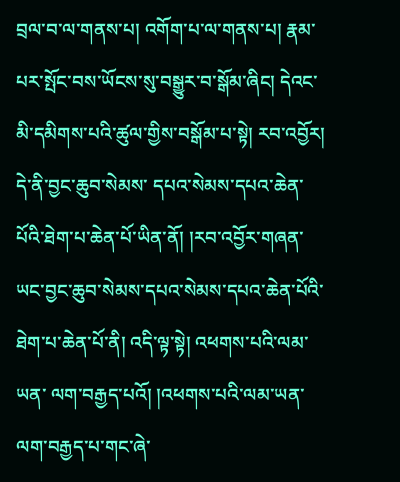བྲལ་བ་ལ་གནས་པ། འགོག་པ་ལ་གནས་པ། རྣམ་པར་སྤོང་བས་ཡོངས་སུ་བསྒྱུར་བ་སྒོམ་ཞིང། དེའང་མི་དམིགས་པའི་ཚུལ་གྱིས་བསྒོམ་པ་སྟེ། རབ་འབྱོར། དེ་ནི་བྱང་ཆུབ་སེམས་ དཔའ་སེམས་དཔའ་ཆེན་པོའི་ཐེག་པ་ཆེན་པོ་ཡིན་ནོ། །རབ་འབྱོར་གཞན་ཡང་བྱང་ཆུབ་སེམས་དཔའ་སེམས་དཔའ་ཆེན་པོའི་ཐེག་པ་ཆེན་པོ་ནི། འདི་ལྟ་སྟེ། འཕགས་པའི་ལམ་ཡན་ ལག་བརྒྱད་པའོ། །འཕགས་པའི་ལམ་ཡན་ལག་བརྒྱད་པ་གང་ཞེ་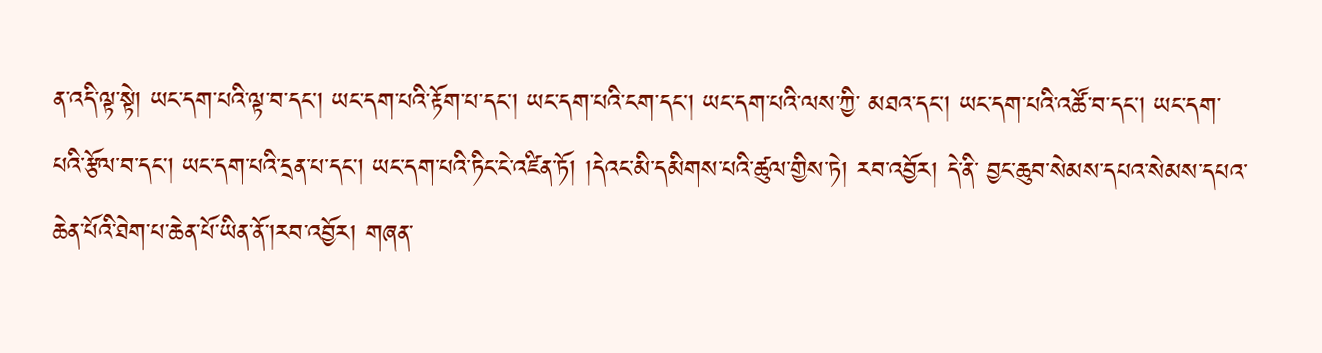ན་འདི་ལྟ་སྟེ། ཡང་དག་པའི་ལྟ་བ་དང། ཡང་དག་པའི་རྟོག་པ་དང། ཡང་དག་པའི་ངག་དང། ཡང་དག་པའི་ལས་ཀྱི་ མཐའ་དང། ཡང་དག་པའི་འཚོ་བ་དང། ཡང་དག་པའི་རྩོལ་བ་དང། ཡང་དག་པའི་དྲན་པ་དང། ཡང་དག་པའི་ཏིང་ངེ་འཛིན་ཏོ། །དེའང་མི་དམིགས་པའི་ཚུལ་གྱིས་ཏེ། རབ་འབྱོར། དེ་ནི་ བྱང་ཆུབ་སེམས་དཔའ་སེམས་དཔའ་ཆེན་པོའི་ཐེག་པ་ཆེན་པོ་ཡིན་ནོ་།རབ་འབྱོར། གཞན་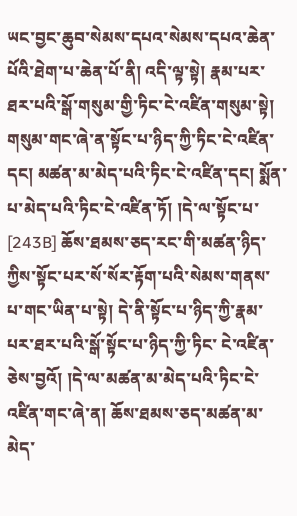ཡང་བྱང་ཆུབ་སེམས་དཔའ་སེམས་དཔའ་ཆེན་པོའི་ཐེག་པ་ཆེན་པོ་ནི། འདི་ལྟ་སྟེ། རྣམ་པར་ ཐར་པའི་སྒོ་གསུམ་གྱི་ཏིང་ངེ་འཛིན་གསུམ་སྟེ། གསུམ་གང་ཞེ་ན་སྟོང་པ་ཉིད་ཀྱི་ཏིང་ངེ་འཛིན་དང། མཚན་མ་མེད་པའི་ཏིང་ངེ་འཛིན་དང། སྨོན་པ་མེད་པའི་ཏིང་ངེ་འཛིན་ཏོ། །དེ་ལ་སྟོང་པ་ [243B] ཆོས་ཐམས་ཅད་རང་གི་མཚན་ཉིད་ཀྱིས་སྟོང་པར་སོ་སོར་རྟོག་པའི་སེམས་གནས་པ་གང་ཡིན་པ་སྟེ། དེ་ནི་སྟོང་པ་ཉིད་ཀྱི་རྣམ་པར་ཐར་པའི་སྒོ་སྟོང་པ་ཉིད་ཀྱི་ཏིང་ ངེ་འཛིན་ཅེས་བྱའོ། །དེ་ལ་མཚན་མ་མེད་པའི་ཏིང་ངེ་འཛིན་གང་ཞེ་ན། ཆོས་ཐམས་ཅད་མཚན་མ་མེད་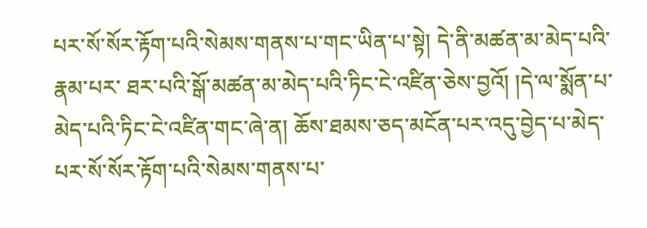པར་སོ་སོར་རྟོག་པའི་སེམས་གནས་པ་གང་ཡིན་པ་སྟེ། དེ་ནི་མཚན་མ་མེད་པའི་རྣམ་པར་ ཐར་པའི་སྒོ་མཚན་མ་མེད་པའི་ཏིང་ངེ་འཛིན་ཅེས་བྱའོ། །དེ་ལ་སྨོན་པ་མེད་པའི་ཏིང་ངེ་འཛིན་གང་ཞེ་ན། ཆོས་ཐམས་ཅད་མངོན་པར་འདུ་བྱེད་པ་མེད་པར་སོ་སོར་རྟོག་པའི་སེམས་གནས་པ་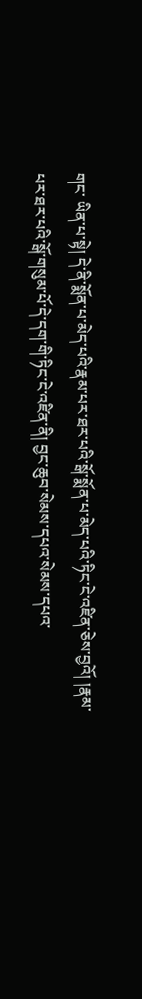གང་ ཡིན་པ་སྟེ། དེ་ནི་སྨོན་པ་མེད་པའི་རྣམ་པར་ཐར་པའི་སྒོ་སྨོན་པ་མེད་པའི་ཏིང་ངེ་འཛིན་ཅེས་བྱའོ། །རྣམ་པར་ཐར་པའི་སྒོ་གསུམ་པོ་དེ་དག་གི་ཏིང་ངེ་འཛིན་ནི། བྱང་ཆུབ་སེམས་དཔའ་སེམས་དཔའ་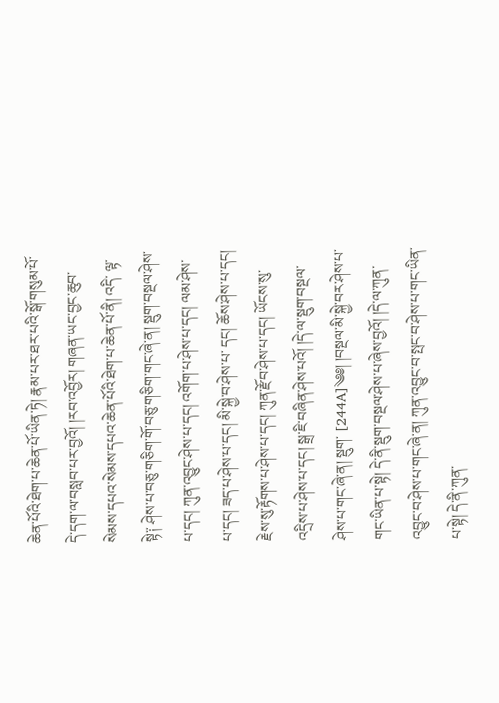ཆེན་པོའི་ཐེག་པ་ཆེན་པོ་ཡིན་ཏེ། རྣམ་པར་ཐར་པའི་སྒོ་གསུམ་པོ་དེ་དག་ལ་བསླབ་པར་བྱའོ། །རབ་འབྱོར། གཞན་ཡང་བྱང་ཆུབ་སེམས་དཔའ་སེམས་དཔའ་ཆེན་པོའི་ཐེག་པ་ཆེན་པོ་ནི། འདི་ ལྟ་སྟེ༑ ཤེས་པ་བཅུ་གཅིག་གོ་བཅུ་གཅིག་གང་ཞེ་ན། སྡུག་བསྔལ་ཤེས་པ་དང། ཀུན་འབྱུང་ཤེས་པ་དང། འགོག་པ་ཤེས་པ་དང། ལམ་ཤེས་པ་དང། ཟད་པ་ཤེས་པ་དང། མི་སྐྱེ་བ་ཤེས་པ་ དང། ཆོས་ཤེས་པ་དང། རྗེས་སུ་རྟོགས་པ་ཤེས་པ་དང། ཀུན་རྫོབ་ཤེས་པ་དང། ཡོངས་སུ་འདྲིས་པ་ཤེས་པ་དང། སྒྲ་ཇི་བཞིན་ཤེས་པའོ། །དེ་ལ་སྡུག་བསྔལ་ཤེས་པ་གང་ཞེ་ན། སྡུག་ [244A]༄༅། །བསྔལ་མི་སྐྱེ་བར་ཤེས་པ་གང་ཡིན་པ་སྟེ། དེ་ནི་སྡུག་བསྔལ་ཤེས་པ་ཞེས་བྱའོ། །དེ་ལ་ཀུན་འབྱུང་བ་ཤེས་པ་གང་ཞེ་ན། ཀུན་འབྱུང་བ་སྤང་བ་ཤེས་པ་གང་ཡིན་ པ་སྟེ། དེ་ནི་ཀུན་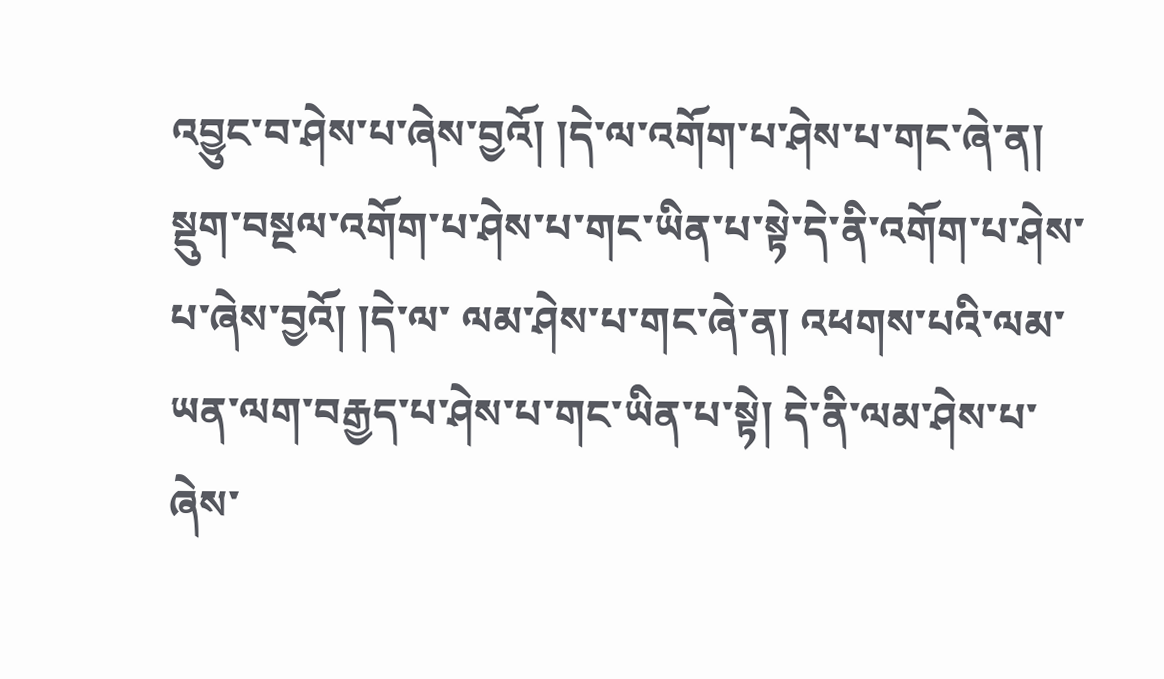འབྱུང་བ་ཤེས་པ་ཞེས་བྱའོ། །དེ་ལ་འགོག་པ་ཤེས་པ་གང་ཞེ་ན། སྡུག་བསྔལ་འགོག་པ་ཤེས་པ་གང་ཡིན་པ་སྟེ་དེ་ནི་འགོག་པ་ཤེས་པ་ཞེས་བྱའོ། །དེ་ལ་ ལམ་ཤེས་པ་གང་ཞེ་ན། འཕགས་པའི་ལམ་ཡན་ལག་བརྒྱད་པ་ཤེས་པ་གང་ཡིན་པ་སྟེ། དེ་ནི་ལམ་ཤེས་པ་ཞེས་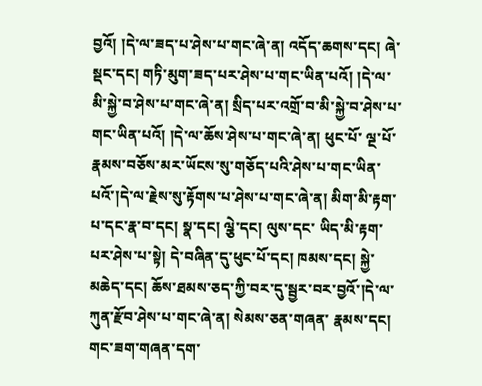བྱའོ། །དེ་ལ་ཟད་པ་ཤེས་པ་གང་ཞེ་ན། འདོད་ཆགས་དང། ཞེ་ སྡང་དང། གཏི་མུག་ཟད་པར་ཤེས་པ་གང་ཡིན་པའོ། །དེ་ལ་མི་སྐྱེ་བ་ཤེས་པ་གང་ཞེ་ན། སྲིད་པར་འགྲོ་བ་མི་སྐྱེ་བ་ཤེས་པ་གང་ཡིན་པའོ། །དེ་ལ་ཆོས་ཤེས་པ་གང་ཞེ་ན། ཕུང་པོ་ ལྔ་པོ་རྣམས་བཅོས་མར་ཡོངས་སུ་གཅོད་པའི་ཤེས་པ་གང་ཡིན་པའོ་།དེ་ལ་རྗེས་སུ་རྟོགས་པ་ཤེས་པ་གང་ཞེ་ན། མིག་མི་རྟག་པ་དང་རྣ་བ་དང། སྣ་དང། ལྕེ་དང། ལུས་དང་ ཡིད་མི་རྟག་པར་ཤེས་པ་སྟེ། དེ་བཞིན་དུ་ཕུང་པོ་དང། ཁམས་དང། སྐྱེ་མཆེད་དང། ཆོས་ཐམས་ཅད་ཀྱི་བར་དུ་སྦྱར་བར་བྱའོ་།དེ་ལ་ཀུན་རྫོབ་ཤེས་པ་གང་ཞེ་ན། སེམས་ཅན་གཞན་ རྣམས་དང། གང་ཟག་གཞན་དག་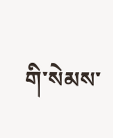གི་སེམས་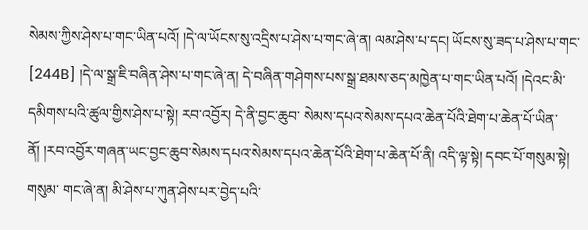སེམས་ཀྱིས་ཤེས་པ་གང་ཡིན་པའོ། །དེ་ལ་ཡོངས་སུ་འདྲིས་པ་ཤེས་པ་གང་ཞེ་ན། ལམ་ཤེས་པ་དང། ཡོངས་སུ་ཟད་པ་ཤེས་པ་གང་ [244B] །དེ་ལ་སྒྲ་ཇི་བཞིན་ཤེས་པ་གང་ཞེ་ན། དེ་བཞིན་གཤེགས་པས་སྒྲ་ཐམས་ཅད་མཁྱེན་པ་གང་ཡིན་པའོ། །དེའང་མི་དམིགས་པའི་ཚུལ་གྱིས་ཤེས་པ་སྟེ། རབ་འབྱོར། དེ་ནི་བྱང་ཆུབ་ སེམས་དཔའ་སེམས་དཔའ་ཆེན་པོའི་ཐེག་པ་ཆེན་པོ་ཡིན་ནོ། །རབ་འབྱོར་གཞན་ཡང་བྱང་ཆུབ་སེམས་དཔའ་སེམས་དཔའ་ཆེན་པོའི་ཐེག་པ་ཆེན་པོ་ནི། འདི་ལྟ་སྟེ། དབང་པོ་གསུམ་སྟེ། གསུམ་ གང་ཞེ་ན། མི་ཤེས་པ་ཀུན་ཤེས་པར་བྱེད་པའི་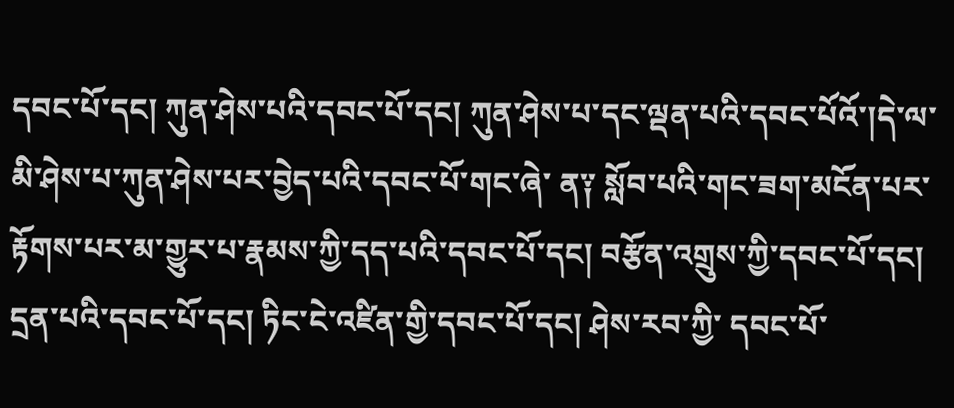དབང་པོ་དང། ཀུན་ཤེས་པའི་དབང་པོ་དང། ཀུན་ཤེས་པ་དང་ལྡན་པའི་དབང་པོའོ་།དེ་ལ་མི་ཤེས་པ་ཀུན་ཤེས་པར་བྱེད་པའི་དབང་པོ་གང་ཞེ་ ན༑ སློབ་པའི་གང་ཟག་མངོན་པར་རྟོགས་པར་མ་གྱུར་པ་རྣམས་ཀྱི་དད་པའི་དབང་པོ་དང། བརྩོན་འགྲུས་ཀྱི་དབང་པོ་དང། དྲན་པའི་དབང་པོ་དང། ཏིང་ངེ་འཛིན་གྱི་དབང་པོ་དང། ཤེས་རབ་ཀྱི་ དབང་པོ་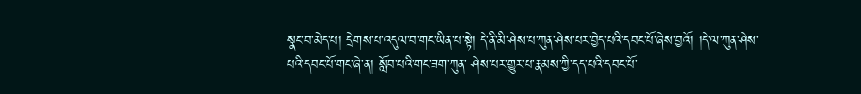སྣང་བ་མེད་པ། དྲེགས་པ་འདུལ་བ་གང་ཡིན་པ་སྟེ། དེ་ནི་མི་ཤེས་པ་ཀུན་ཤེས་པར་བྱེད་པའི་དབང་པོ་ཞེས་བྱའོ། །དེ་ལ་ཀུན་ཤེས་པའི་དབང་པོ་གང་ཞེ་ན། སློབ་པའི་གང་ཟག་ཀུན་ ཤེས་པར་གྱུར་པ་རྣམས་ཀྱི་དད་པའི་དབང་པོ་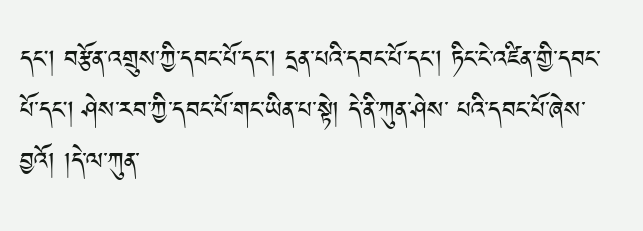དང། བརྩོན་འགྲུས་ཀྱི་དབང་པོ་དང། དྲན་པའི་དབང་པོ་དང། ཏིང་ངེ་འཛིན་གྱི་དབང་པོ་དང། ཤེས་རབ་ཀྱི་དབང་པོ་གང་ཡིན་པ་སྟེ། དེ་ནི་ཀུན་ཤེས་ པའི་དབང་པོ་ཞེས་བྱའོ། །དེ་ལ་ཀུན་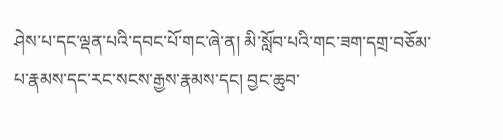ཤེས་པ་དང་ལྡན་པའི་དབང་པོ་གང་ཞེ་ན། མི་སློབ་པའི་གང་ཟག་དགྲ་བཅོམ་པ་རྣམས་དང་རང་སངས་རྒྱས་རྣམས་དང། བྱང་ཆུབ་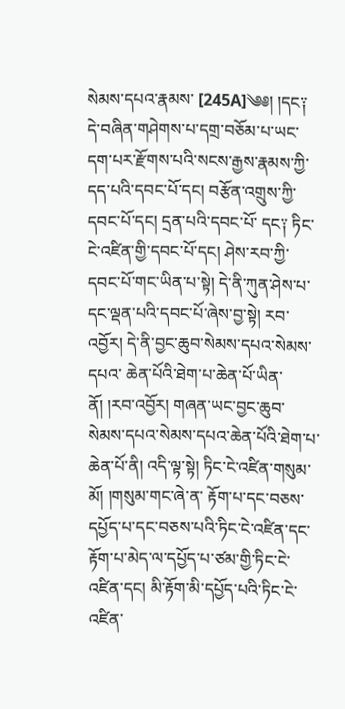སེམས་དཔའ་རྣམས་ [245A]༄༅། །དང༑ དེ་བཞིན་གཤེགས་པ་དགྲ་བཅོམ་པ་ཡང་དག་པར་རྫོགས་པའི་སངས་རྒྱས་རྣམས་ཀྱི་དད་པའི་དབང་པོ་དང། བརྩོན་འགྲུས་ཀྱི་དབང་པོ་དང། དྲན་པའི་དབང་པོ་ དང༑ ཏིང་ངེ་འཛིན་གྱི་དབང་པོ་དང། ཤེས་རབ་ཀྱི་དབང་པོ་གང་ཡིན་པ་སྟེ། དེ་ནི་ཀུན་ཤེས་པ་དང་ལྡན་པའི་དབང་པོ་ཞེས་བྱ་སྟེ། རབ་འབྱོར། དེ་ནི་བྱང་ཆུབ་སེམས་དཔའ་སེམས་དཔའ་ ཆེན་པོའི་ཐེག་པ་ཆེན་པོ་ཡིན་ནོ། །རབ་འབྱོར། གཞན་ཡང་བྱང་ཆུབ་སེམས་དཔའ་སེམས་དཔའ་ཆེན་པོའི་ཐེག་པ་ཆེན་པོ་ནི། འདི་ལྟ་སྟེ། ཏིང་ངེ་འཛིན་གསུམ་མོ། །གསུམ་གང་ཞེ་ན་ རྟོག་པ་དང་བཅས་དཔྱོད་པ་དང་བཅས་པའི་ཏིང་ངེ་འཛིན་དང་རྟོག་པ་མེད་ལ་དཔྱོད་པ་ཙམ་གྱི་ཏིང་ངེ་འཛིན་དང། མི་རྟོག་མི་དཔྱོད་པའི་ཏིང་ངེ་འཛིན་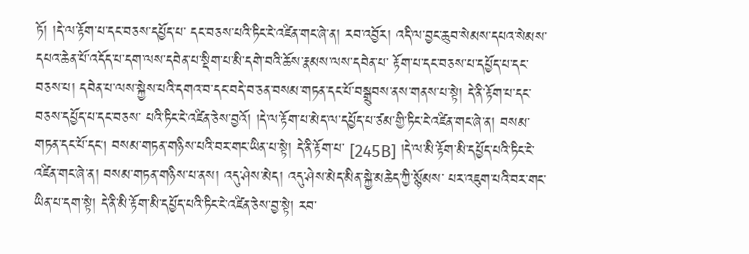ཏོ། །དེ་ལ་རྟོག་པ་དང་བཅས་དཔྱོད་པ་ དང་བཅས་པའི་ཏིང་ངེ་འཛིན་གང་ཞེ་ན། རབ་འབྱོར། འདི་ལ་བྱང་ཆུབ་སེམས་དཔའ་སེམས་དཔའ་ཆེན་པོ་འདོད་པ་དག་ལས་དབེན་པ་སྡིག་པ་མི་དགེ་བའི་ཆོས་རྣམས་ལས་དབེན་པ་ རྟོག་པ་དང་བཅས་པ་དཔྱོད་པ་དང་བཅས་པ། དབེན་པ་ལས་སྐྱེས་པའི་དགའ་བ་དང་བདེ་བ་ཅན་བསམ་གཏན་དང་པོ་བསྒྲུབས་ནས་གནས་པ་སྟེ། དེ་ནི་རྟོག་པ་དང་བཅས་དཔྱོད་པ་དང་བཅས་ པའི་ཏིང་ངེ་འཛིན་ཅེས་བྱའོ། །དེ་ལ་རྟོག་པ་མེད་ལ་དཔྱོད་པ་ཙམ་གྱི་ཏིང་ངེ་འཛིན་གང་ཞེ་ན། བསམ་གཏན་དང་པོ་དང། བསམ་གཏན་གཉིས་པའི་བར་གང་ཡིན་པ་སྟེ། དེ་ནི་རྟོག་པ་ [245B] །དེ་ལ་མི་རྟོག་མི་དཔྱོད་པའི་ཏིང་ངེ་འཛིན་གང་ཞེ་ན། བསམ་གཏན་གཉིས་པ་ནས། འདུ་ཤེས་མེད། འདུ་ཤེས་མེད་མིན་སྐྱེ་མཆེད་ཀྱི་སྙོམས་ པར་འཇུག་པའི་བར་གང་ཡིན་པ་དག་སྟེ། དེ་ནི་མི་རྟོག་མི་དཔྱོད་པའི་ཏིང་ངེ་འཛིན་ཅེས་བྱ་སྟེ། རབ་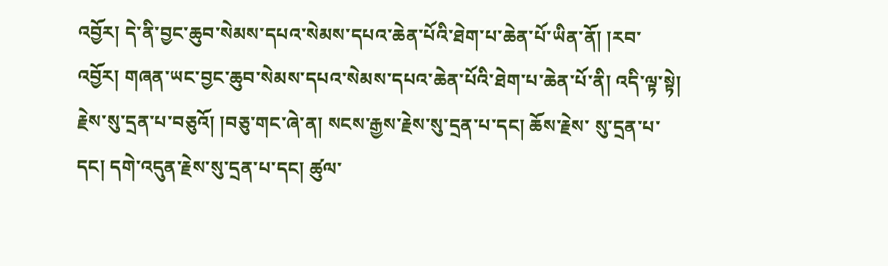འབྱོར། དེ་ནི་བྱང་ཆུབ་སེམས་དཔའ་སེམས་དཔའ་ཆེན་པོའི་ཐེག་པ་ཆེན་པོ་ཡིན་ནོ། །རབ་ འབྱོར། གཞན་ཡང་བྱང་ཆུབ་སེམས་དཔའ་སེམས་དཔའ་ཆེན་པོའི་ཐེག་པ་ཆེན་པོ་ནི། འདི་ལྟ་སྟེ། རྗེས་སུ་དྲན་པ་བཅུའོ། །བཅུ་གང་ཞེ་ན། སངས་རྒྱས་རྗེས་སུ་དྲན་པ་དང། ཆོས་རྗེས་ སུ་དྲན་པ་དང། དགེ་འདུན་རྗེས་སུ་དྲན་པ་དང། ཚུལ་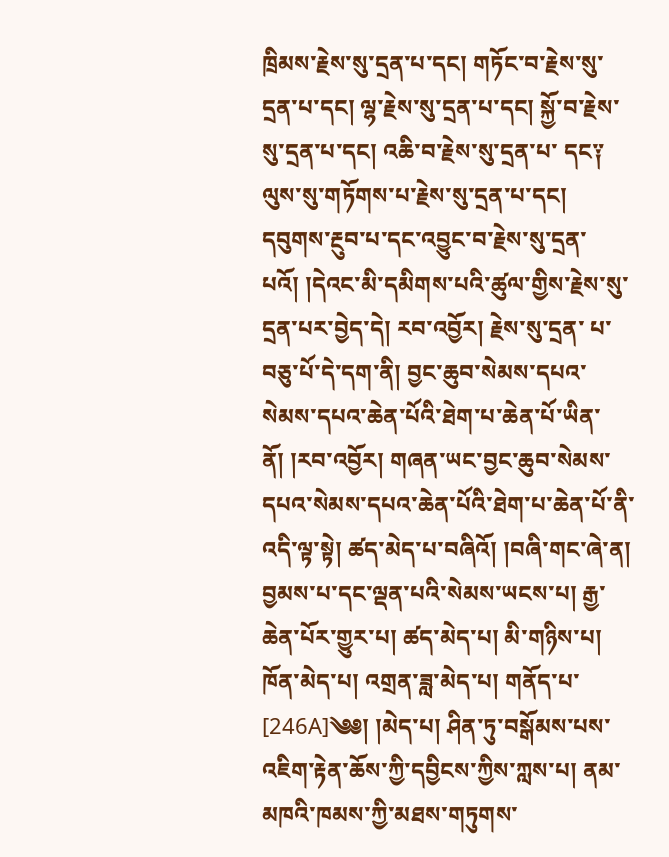ཁྲིམས་རྗེས་སུ་དྲན་པ་དང། གཏོང་བ་རྗེས་སུ་དྲན་པ་དང། ལྷ་རྗེས་སུ་དྲན་པ་དང། སྐྱོ་བ་རྗེས་སུ་དྲན་པ་དང། འཆི་བ་རྗེས་སུ་དྲན་པ་ དང༑ ལུས་སུ་གཏོགས་པ་རྗེས་སུ་དྲན་པ་དང། དབུགས་རྔུབ་པ་དང་འབྱུང་བ་རྗེས་སུ་དྲན་པའོ། །དེའང་མི་དམིགས་པའི་ཚུལ་གྱིས་རྗེས་སུ་དྲན་པར་བྱེད་དེ། རབ་འབྱོར། རྗེས་སུ་དྲན་ པ་བཅུ་པོ་དེ་དག་ནི། བྱང་ཆུབ་སེམས་དཔའ་སེམས་དཔའ་ཆེན་པོའི་ཐེག་པ་ཆེན་པོ་ཡིན་ནོ། །རབ་འབྱོར། གཞན་ཡང་བྱང་ཆུབ་སེམས་དཔའ་སེམས་དཔའ་ཆེན་པོའི་ཐེག་པ་ཆེན་པོ་ནི་ འདི་ལྟ་སྟེ། ཚད་མེད་པ་བཞིའོ། །བཞི་གང་ཞེ་ན། བྱམས་པ་དང་ལྡན་པའི་སེམས་ཡངས་པ། རྒྱ་ཆེན་པོར་གྱུར་པ། ཚད་མེད་པ། མི་གཉིས་པ། ཁོན་མེད་པ། འགྲན་ཟླ་མེད་པ། གནོད་པ་ [246A]༄༅། །མེད་པ། ཤིན་ཏུ་བསྒོམས་པས་འཇིག་རྟེན་ཆོས་ཀྱི་དབྱིངས་ཀྱིས་ཀླས་པ། ནམ་མཁའི་ཁམས་ཀྱི་མཐས་གཏུགས་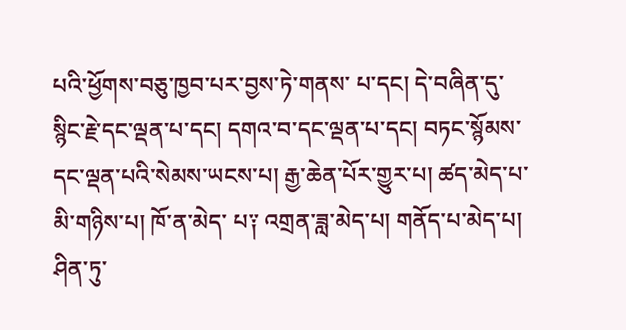པའི་ཕྱོགས་བཅུ་ཁྱབ་པར་བྱས་ཏེ་གནས་ པ་དང། དེ་བཞིན་དུ་སྙིང་རྗེ་དང་ལྡན་པ་དང། དགའ་བ་དང་ལྡན་པ་དང། བཏང་སྙོམས་དང་ལྡན་པའི་སེམས་ཡངས་པ། རྒྱ་ཆེན་པོར་གྱུར་པ། ཚད་མེད་པ་མི་གཉིས་པ། ཁོ་ན་མེད་ པ༑ འགྲན་ཟླ་མེད་པ། གནོད་པ་མེད་པ། ཤིན་ཏུ་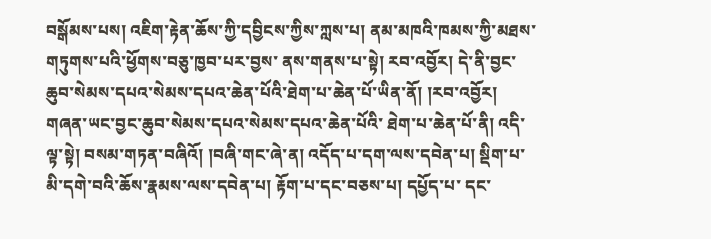བསྒོམས་པས། འཇིག་རྟེན་ཆོས་ཀྱི་དབྱིངས་ཀྱིས་ཀླས་པ། ནམ་མཁའི་ཁམས་ཀྱི་མཐས་གཏུགས་པའི་ཕྱོགས་བཅུ་ཁྱབ་པར་བྱས་ ནས་གནས་པ་སྟེ། རབ་འབྱོར། དེ་ནི་བྱང་ཆུབ་སེམས་དཔའ་སེམས་དཔའ་ཆེན་པོའི་ཐེག་པ་ཆེན་པོ་ཡིན་ནོ། །རབ་འབྱོར། གཞན་ཡང་བྱང་ཆུབ་སེམས་དཔའ་སེམས་དཔའ་ཆེན་པོའི་ ཐེག་པ་ཆེན་པོ་ནི། འདི་ལྟ་སྟེ། བསམ་གཏན་བཞིའོ། །བཞི་གང་ཞེ་ན། འདོད་པ་དག་ལས་དབེན་པ། སྡིག་པ་མི་དགེ་བའི་ཆོས་རྣམས་ལས་དབེན་པ། རྟོག་པ་དང་བཅས་པ། དཔྱོད་པ་ དང་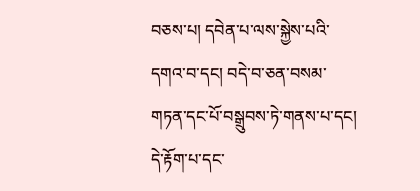བཅས་པ། དབེན་པ་ལས་སྐྱེས་པའི་དགའ་བ་དང། བདེ་བ་ཅན་བསམ་གཏན་དང་པོ་བསྒྲུབས་ཏེ་གནས་པ་དང། དེ་རྟོག་པ་དང་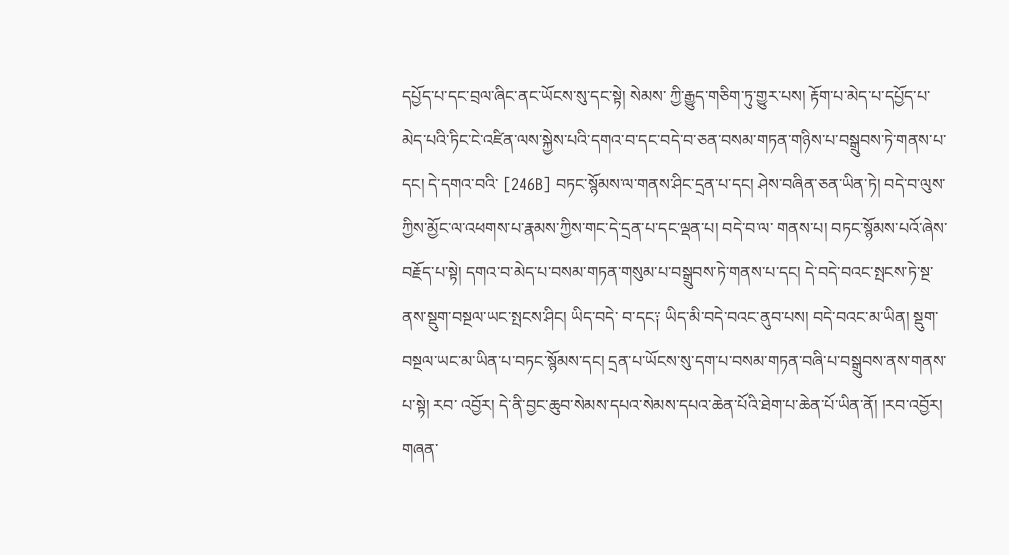དཔྱོད་པ་དང་བྲལ་ཞིང་ནང་ཡོངས་སུ་དང་སྟེ། སེམས་ ཀྱི་རྒྱུད་གཅིག་ཏུ་གྱུར་པས། རྟོག་པ་མེད་པ་དཔྱོད་པ་མེད་པའི་ཏིང་ངེ་འཛིན་ལས་སྐྱེས་པའི་དགའ་བ་དང་བདེ་བ་ཅན་བསམ་གཏན་གཉིས་པ་བསྒྲུབས་ཏེ་གནས་པ་དང། དེ་དགའ་བའི་ [246B] བཏང་སྙོམས་ལ་གནས་ཤིང་དྲན་པ་དང། ཤེས་བཞིན་ཅན་ཡིན་ཏེ། བདེ་བ་ལུས་ཀྱིས་མྱོང་ལ་འཕགས་པ་རྣམས་ཀྱིས་གང་དེ་དྲན་པ་དང་ལྡན་པ། བདེ་བ་ལ་ གནས་པ། བཏང་སྙོམས་པའོ་ཞེས་བརྗོད་པ་སྟེ། དགའ་བ་མེད་པ་བསམ་གཏན་གསུམ་པ་བསྒྲུབས་ཏེ་གནས་པ་དང། དེ་བདེ་བའང་སྤངས་ཏེ་སྔ་ནས་སྡུག་བསྔལ་ཡང་སྤངས་ཤིང། ཡིད་བདེ་ བ་དང༑ ཡིད་མི་བདེ་བའང་ནུབ་པས། བདེ་བའང་མ་ཡིན། སྡུག་བསྔལ་ཡང་མ་ཡིན་པ་བཏང་སྙོམས་དང། དྲན་པ་ཡོངས་སུ་དག་པ་བསམ་གཏན་བཞི་པ་བསྒྲུབས་ནས་གནས་པ་སྟེ། རབ་ འབྱོར། དེ་ནི་བྱང་ཆུབ་སེམས་དཔའ་སེམས་དཔའ་ཆེན་པོའི་ཐེག་པ་ཆེན་པོ་ཡིན་ནོ། །རབ་འབྱོར། གཞན་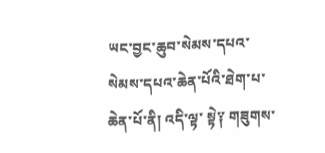ཡང་བྱང་ཆུབ་སེམས་དཔའ་སེམས་དཔའ་ཆེན་པོའི་ཐེག་པ་ཆེན་པོ་ནི། འདི་ལྟ་ སྟེ༑ གཟུགས་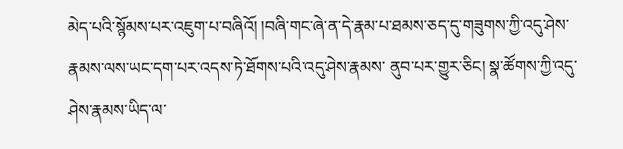མེད་པའི་སྙོམས་པར་འཇུག་པ་བཞིའོ། །བཞི་གང་ཞེ་ན་དེ་རྣམ་པ་ཐམས་ཅད་དུ་གཟུགས་ཀྱི་འདུ་ཤེས་རྣམས་ལས་ཡང་དག་པར་འདས་ཏེ་ཐོགས་པའི་འདུ་ཤེས་རྣམས་ ནུབ་པར་གྱུར་ཅིང། སྣ་ཚོགས་ཀྱི་འདུ་ཤེས་རྣམས་ཡིད་ལ་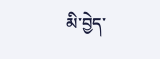མི་བྱེད་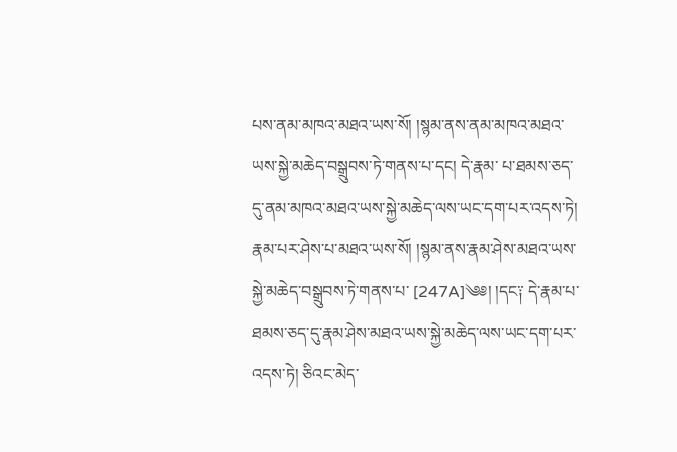པས་ནམ་མཁའ་མཐའ་ཡས་སོ། །སྙམ་ནས་ནམ་མཁའ་མཐའ་ཡས་སྐྱེ་མཆེད་བསྒྲུབས་ཏེ་གནས་པ་དང། དེ་རྣམ་ པ་ཐམས་ཅད་དུ་ནམ་མཁའ་མཐའ་ཡས་སྐྱེ་མཆེད་ལས་ཡང་དག་པར་འདས་ཏེ། རྣམ་པར་ཤེས་པ་མཐའ་ཡས་སོ། །སྙམ་ནས་རྣམ་ཤེས་མཐའ་ཡས་སྐྱེ་མཆེད་བསྒྲུབས་ཏེ་གནས་པ་ [247A]༄༅། །དང༑ དེ་རྣམ་པ་ཐམས་ཅད་དུ་རྣམ་ཤེས་མཐའ་ཡས་སྐྱེ་མཆེད་ལས་ཡང་དག་པར་འདས་ཏེ། ཅིའང་མེད་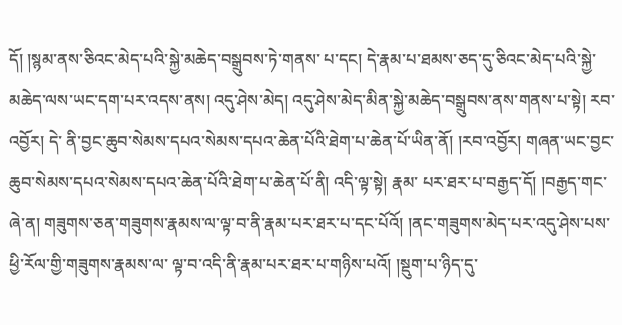དོ། །སྙམ་ནས་ཅིའང་མེད་པའི་སྐྱེ་མཆེད་བསྒྲུབས་ཏེ་གནས་ པ་དང། དེ་རྣམ་པ་ཐམས་ཅད་དུ་ཅིའང་མེད་པའི་སྐྱེ་མཆེད་ལས་ཡང་དག་པར་འདས་ནས། འདུ་ཤེས་མེད། འདུ་ཤེས་མེད་མིན་སྐྱེ་མཆེད་བསྒྲུབས་ནས་གནས་པ་སྟེ། རབ་འབྱོར། དེ་ ནི་བྱང་ཆུབ་སེམས་དཔའ་སེམས་དཔའ་ཆེན་པོའི་ཐེག་པ་ཆེན་པོ་ཡིན་ནོ། །རབ་འབྱོར། གཞན་ཡང་བྱང་ཆུབ་སེམས་དཔའ་སེམས་དཔའ་ཆེན་པོའི་ཐེག་པ་ཆེན་པོ་ནི། འདི་ལྟ་སྟེ། རྣམ་ པར་ཐར་པ་བརྒྱད་དོ། །བརྒྱད་གང་ཞེ་ན། གཟུགས་ཅན་གཟུགས་རྣམས་ལ་ལྟ་བ་ནི་རྣམ་པར་ཐར་པ་དང་པོའོ། །ནང་གཟུགས་མེད་པར་འདུ་ཤེས་པས་ཕྱི་རོལ་གྱི་གཟུགས་རྣམས་ལ་ ལྟ་བ་འདི་ནི་རྣམ་པར་ཐར་པ་གཉིས་པའོ། །སྡུག་པ་ཉིད་དུ་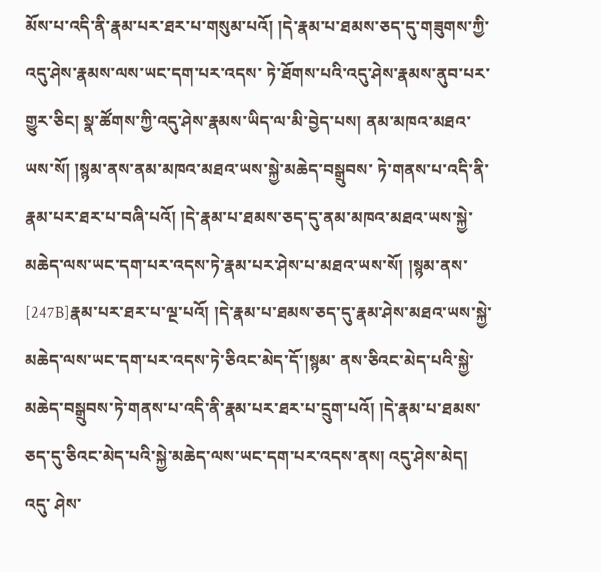མོས་པ་འདི་ནི་རྣམ་པར་ཐར་པ་གསུམ་པའོ། །དེ་རྣམ་པ་ཐམས་ཅད་དུ་གཟུགས་ཀྱི་འདུ་ཤེས་རྣམས་ལས་ཡང་དག་པར་འདས་ ཏེ་ཐོགས་པའི་འདུ་ཤེས་རྣམས་ནུབ་པར་གྱུར་ཅིང། སྣ་ཚོགས་ཀྱི་འདུ་ཤེས་རྣམས་ཡིད་ལ་མི་བྱེད་པས། ནམ་མཁའ་མཐའ་ཡས་སོ། །སྙམ་ནས་ནམ་མཁའ་མཐའ་ཡས་སྐྱེ་མཆེད་བསྒྲུབས་ ཏེ་གནས་པ་འདི་ནི་རྣམ་པར་ཐར་པ་བཞི་པའོ། །དེ་རྣམ་པ་ཐམས་ཅད་དུ་ནམ་མཁའ་མཐའ་ཡས་སྐྱེ་མཆེད་ལས་ཡང་དག་པར་འདས་ཏེ་རྣམ་པར་ཤེས་པ་མཐའ་ཡས་སོ། །སྙམ་ནས་ [247B]རྣམ་པར་ཐར་པ་ལྔ་པའོ། །དེ་རྣམ་པ་ཐམས་ཅད་དུ་རྣམ་ཤེས་མཐའ་ཡས་སྐྱེ་མཆེད་ལས་ཡང་དག་པར་འདས་ཏེ་ཅིའང་མེད་དོ་།སྙམ་ ནས་ཅིའང་མེད་པའི་སྐྱེ་མཆེད་བསྒྲུབས་ཏེ་གནས་པ་འདི་ནི་རྣམ་པར་ཐར་པ་དྲུག་པའོ། །དེ་རྣམ་པ་ཐམས་ཅད་དུ་ཅིའང་མེད་པའི་སྐྱེ་མཆེད་ལས་ཡང་དག་པར་འདས་ནས། འདུ་ཤེས་མེད། འདུ་ ཤེས་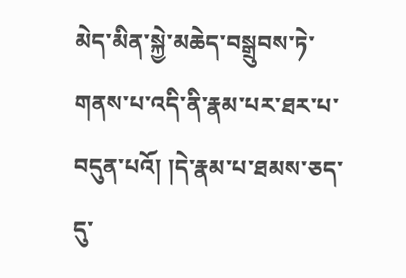མེད་མིན་སྐྱེ་མཆེད་བསྒྲུབས་ཏེ་གནས་པ་འདི་ནི་རྣམ་པར་ཐར་པ་བདུན་པའོ། །དེ་རྣམ་པ་ཐམས་ཅད་དུ་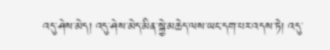འདུ་ཤེས་མེད། འདུ་ཤེས་མེད་མིན་སྐྱེ་མཆེད་ལས་ཡང་དག་པར་འདས་ཏེ། འདུ་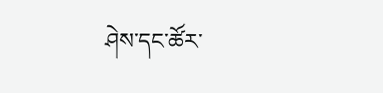ཤེས་དང་ཚོར་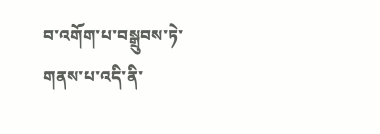བ་འགོག་པ་བསྒྲུབས་ཏེ་གནས་པ་འདི་ནི་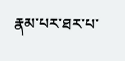རྣམ་པར་ཐར་པ་